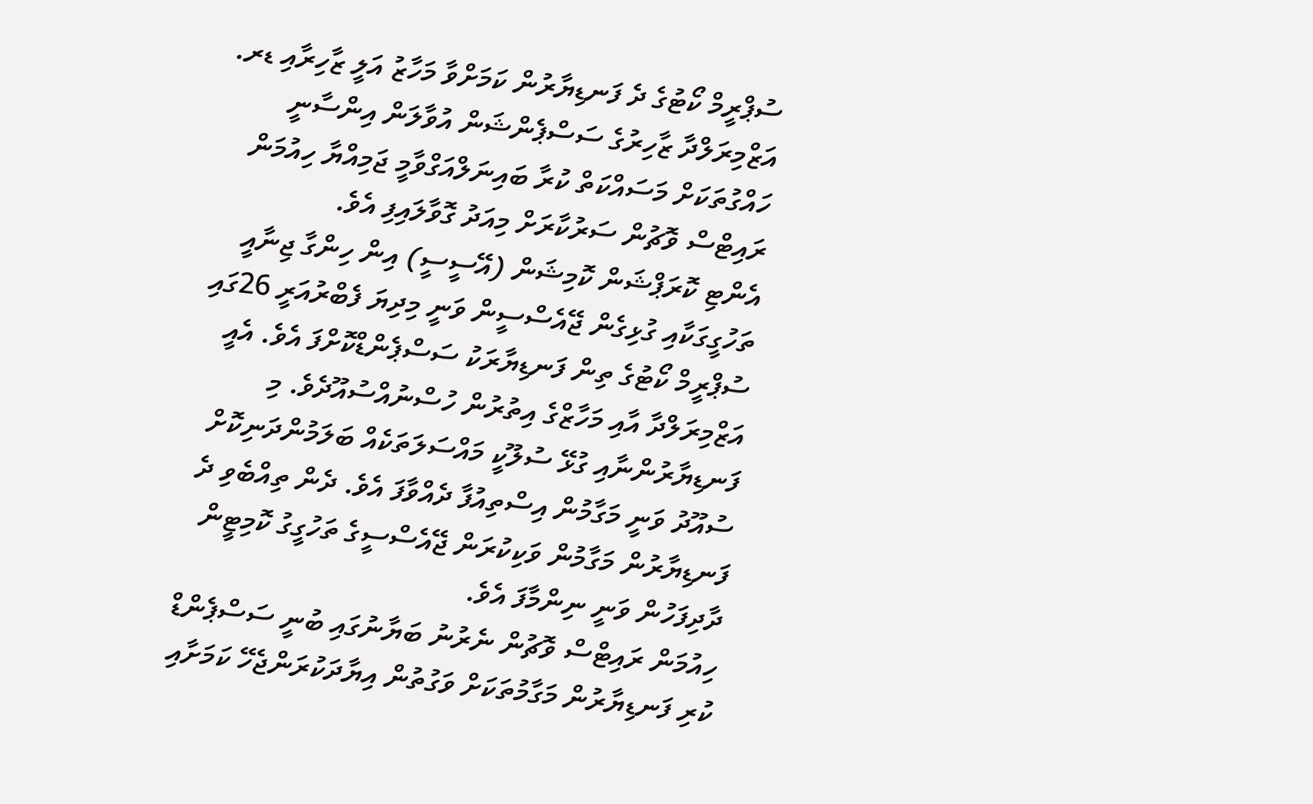ސުޕްރީމް ކޯޓުގެ ދެ ފަނޑިޔާރުން ކަމަށްވާ މަހާޒު އަލީ ޒާހިރާއި ޑރ. އަޒްމިރަލްދާ ޒާހިރުގެ ސަސްޕެންޝަން އުވާލަން އިންސާނީ ހައްގުތަކަށް މަސައްކަތް ކުރާ ބައިނަލްއަގްވާމީ ޖަމިއްޔާ ހިއުމަން ރައިޓްސް ވޮޗުން ސަރުކާރަށް މިއަދު ގޮވާލައިފި އެވެ.
އެންޓި ކޮރަޕްޝަން ކޮމިޝަން (އޭސީސީ) އިން ހިންގާ ޖިނާއީ ތަހުގީގަކާއި ގުޅިގެން ޖޭއެސްސީން ވަނީ މިދިޔަ ފެބްރުއަރީ 26ގައި ސުޕްރީމް ކޯޓުގެ ތިން ފަނޑިޔާރަކު ސަސްޕެންޑްކޮށްފަ އެވެ. އެއީ އަޒްމިރަލްދާ އާއި މަހާޒްގެ އިތުރުން ހުސްނުއްސުއޫދެވެ. މި ފަނޑިޔާރުންނާއި ގުޅޭ ސުލޫކީ މައްސަލަތަކެއް ބަލަމުންދަނިކޮށް ސުއޫދު ވަނީ މަގާމުން އިސްތިއުފާ ދެއްވާފަ އެވެ. ދެން ތިއްބެވި ދެ ފަނޑިޔާރުން މަގާމުން ވަކިކުރަން ޖޭއެސްސީގެ ތަހުގީގު ކޮމިޓީން ދާދިފަހުން ވަނީ ނިންމާފަ އެވެ.
ހިއުމަން ރައިޓްސް ވޮޗުން ނެރުނު ބަޔާނުގައި ބުނީ ސަސްޕެންޑް ކުރި ފަނޑިޔާރުން މަގާމުތަކަށް ވަގުތުން އިޔާދަކުރަންޖެހޭ ކަމަށާއި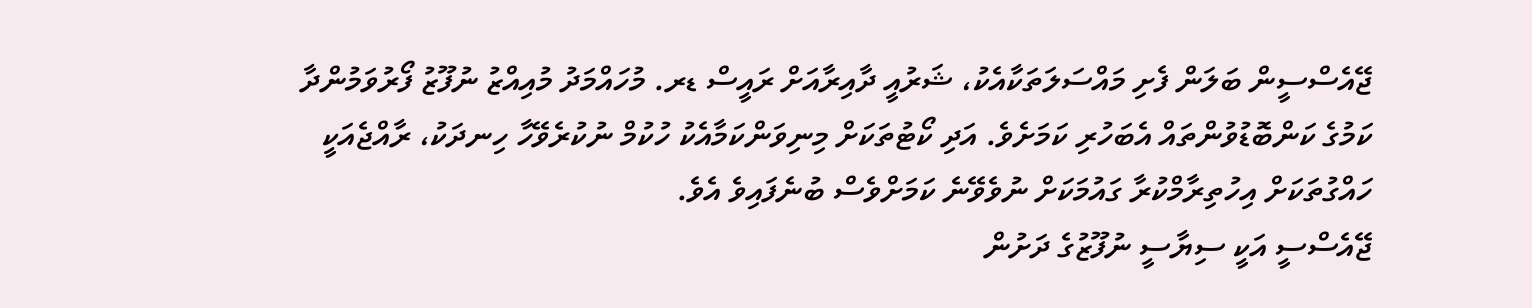ޖޭއެސްސީން ބަލަން ފެށި މައްސަލަތަކާއެކު، ޝަރުއީ ދާއިރާއަށް ރައީސް ޑރ. މުހައްމަދު މުއިއްޒު ނުފޫޒު ފޯރުވަމުންދާ ކަމުގެ ކަންބޮޑުވުންތައް އެބަހުރި ކަމަށެވެ. އަދި ކޯޓުތަކަށް މިނިވަންކަމާއެކު ހުކުމް ނުކުރެވޭހާ ހިނދަކު، ރާއްޖެއަކީ ހައްގުތަކަށް އިހުތިރާމްކުރާ ގައުމަކަށް ނުވެވޭނެ ކަމަށްވެސް ބުނެފައިވެ އެވެ.
ޖޭއެސްސީ އަކީ ސިޔާސީ ނުފޫޒުގެ ދަށުން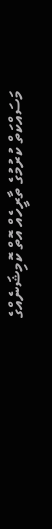މަސައްކަތް ކުރުމުގެ ތާރީހެއް އޮތް ކޮމިޝަނެއްގެ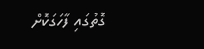ގޮތުގައި ފާހަގަކޮށް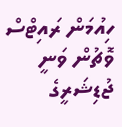ހިއުމަން ރައިޓްސް ވޮޗުން ވަނީ ޖުޑިޝަރީގެ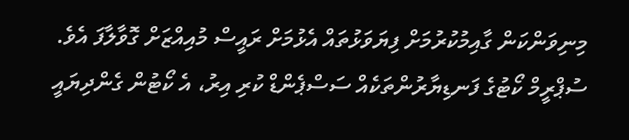މިނިވަންކަން ގާއިމުކުރުމަށް ފިޔަވަޅުތައް އެޅުމަށް ރައީސް މުއިއްޒަށް ގޮވާލާފަ އެވެ.
ސުޕްރީމް ކޯޓުގެ ފަނޑިޔާރުންތަކެއް ސަސްޕެންޑް ކުރި އިރު، އެ ކޯޓުން ގެންދިޔައީ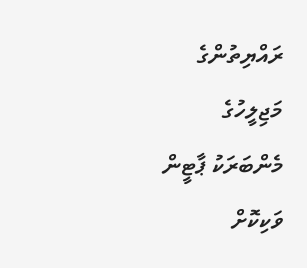ރައްޔިތުންގެ މަޖިލީހުގެ މެންބަރަކު ޕާޓީން ވަކިކޮށް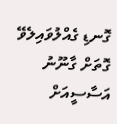ގޮނޑި ގެއްލުވައިލެވޭ ގޮތަށް ގާނޫނު އަސާސީއަށް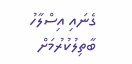ގެނައި އިސްލާހު ބާތިލުކުރުމަށް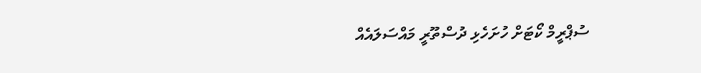ސުޕްރީމް ކޯޓަށް ހުށަހެޅި ދުސްތޫރީ މައްސަލައެއް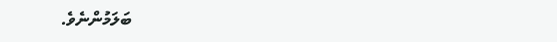ބަލަމުންނެވެ.